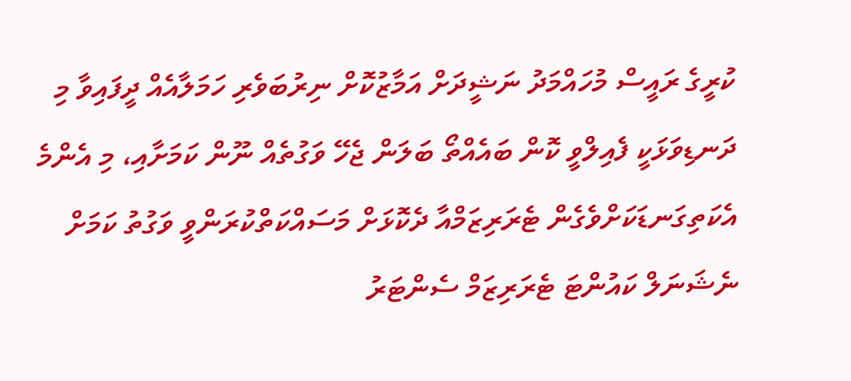ކުރީގެ ރައީސް މުހައްމަދު ނަޝީދަށް އަމާޒުކޮށް ނިރުބަވެރި ހަމަލާއެއް ދީފައިވާ މި ދަނޑިވަޅަކީ ފެއިލްވީ ކޮން ބައެއްތޯ ބަލަން ޖެހޭ ވަގުތެއް ނޫން ކަމަށާއި، މި އެންމެ އެކަތިގަނޑަކަށްވެގެން ޓެރަރިޒަމްއާ ދެކޮޅަށް މަސައްކަތްކުރަންވީ ވަގުތު ކަމަށް ނެޝަނަލް ކައުންޓަ ޓެރަރިޒަމް ސެންޓަރު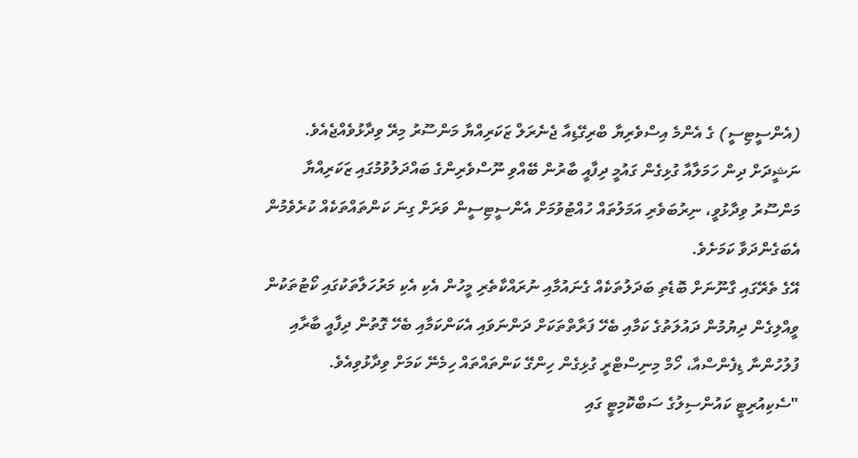(އެންސީޓިސީ) ގެ އެންމެ އިސްވެރިޔާ ބްރިގޭޑިއާ ޖެނެރަލް ޒަކަރިއްޔާ މަންސޫރު މިރޭ ވިދާޅުވެއްޖެއެވެ.
ނަޝީދަށް ދިން ހަމަލާއާ ގުޅިގެން ގައުމީ ދިފާއީ ބާރުން ބޭއްވި ނޫސްވެރިންގެ ބައްދަލުވުމުގައި ޒަކަރިއްޔާ މަންސޫރު ވިދާޅުވީ، ނިރުބަވެރި އަމަލުތައް ހުއްޓުވުމަށް އެންސީޓިސީން ވަރަށް ގިނަ ކަންތައްތަކެއް ކުރެވެމުން އެބަގެންދަވާ ކަމަށެވެ.
އޭގެ ތެރޭގައި ގާނޫނަށް ބޮޑެތި ބަދަލުތަކެއް ގެނައުމާއި ނުރައްކާތެރި މީހުން އެކި އެކި މަރުހަލާތަކުގައި ކޯޓުތަކުން ވީއްލިގެން ދިޔުމުން ދައުލަތުގެ ކަމާއި ބެހޭ ފަރާތްތަކަށް ދަންނަވައި އެކަންކަމާއި ބެހޭ ގޮތުން ދިފާއީ ބާރާއި ފުލުހުންނާ ޑިފެންސްއާ، ހޯމް މިނިސްޓްރީ ގުޅިގެން ހިންގޭ ކަންތައްތައް ހިމެނޭ ކަމަށް ވިދާޅުވިއެވެ.
"ސެކިއުރިޓީ ކައުންސިލުގެ ސަބްކޮމިޓީ ގައި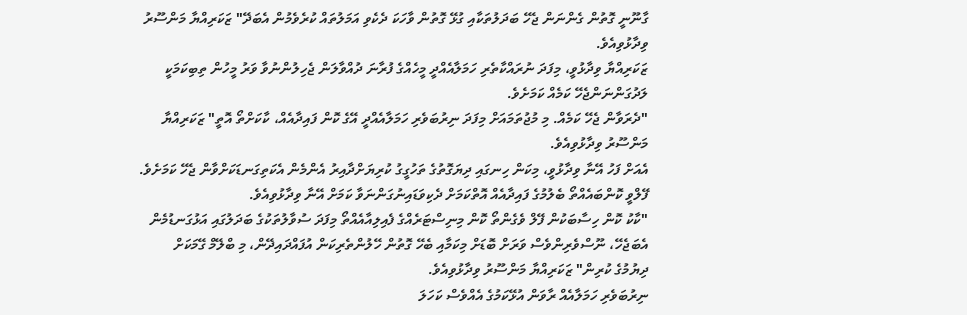ގާނޫނީ ގޮތުން ގެންނަން ޖެހޭ ބަދަލުތަކާއި ގުޅޭ ގޮތުން ވާހަކަ ދެކެވި އަމަލުތައް ކުރެވެމުން އެބަދޭ" ޒަކަރިއްޔާ މަންސޫރު ވިދާޅުވިއެވެ.
ޒަކަރިއްޔާ ވިދާޅުވީ، މިފަދަ ނުރައްކާތެރި ހަމަލާއެއްދީ މީހެއްގެ ފުރާނަ ދުއްވާލަން ޖެހިލުންނުވާ ވަރު މީހުން ތިބިކަމަކީ ލަދުގަންނަންޖެހޭ ކަމެއް ކަމަށެވެ.
"ދެރަވާން ޖެހޭ ކަމެއް. މި މުޖުތަމައަށް މިފަދަ ނިރުބަވެރި ހަމަލާއެއްދީ އޭގެ ކޮން ފައިދާއެއް، ކާކަށްތޯ އޮތީ" ޒަކަރިއްޔާ މަންސޫރު ވިދާޅުވިއެވެ.
އެއަށް ފަހު އޭނާ ވިދާޅުވީ، މިކަން ހިނގައި ދިޔަގޮތުގެ ތަހުގީގު ކުރިޔަށްދާއިރު އެންމެން އެކަތިގަނޑަކަށްވާން ޖެހޭ ކަމަށެވެ. ފޭލްވީ ކޮންބައެއްތޯ ބެލުމުގެ ފައިދާއެއް އޮތްކަމަށް ދެކިވަޑައިނުގަންނަވާ ކަމަށް އޭނާ ވިދާޅުވިއެވެ.
"ކާކު ކޮން ހިސާބަކުން ފޭލް ވެގެންތޯ ކޮން މިނިސްޓަރެއްގެ ފެއިލިއާއެއްތޯ މިފަދަ ސުވާލުތަކުގެ ބަދަލުގައި އަޅުގަނޑުމެން އެބަޖެހޭ، ނޫސްވެރިންވެސް ވަރަށް ބޮޑަށް މިކަމާއި ބެހޭ ގޮތުން ހޭލުންތެރިކަން އުފައްދައިދޭން، މި ބްލޭމް ގޭމަކަށް ދިޔުމުގެ ކުރިން" ޒަކަރިއްޔާ މަންސޫރު ވިދާޅުވިއެވެ.
ނިރުބަވެރި ހަމަލާއެއް ރާވަން އުޅޭކަމުގެ އެއްވެސް ކަހަލަ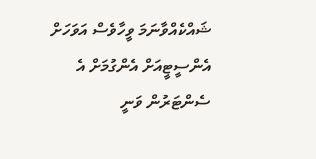ޝައްކެއްވާނަމަ ވީހާވެސް އަވަހަށް އެންސީޓީއަށް އެންގުމަށް އެ ސެންޓަރުން ވަނީ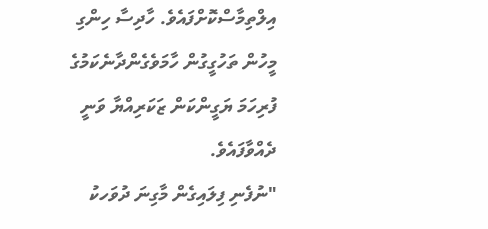އިލްތިމާސްކޮށްފައެވެ. ހާދިސާ ހިންގި މީހުން ތަހުގީގުން ހާމަވެގެންދާނެކަމުގެ ފުރިހަމަ ޔަގީންކަން ޒަކަރިއްޔާ ވަނީ ދެއްވާފައެވެ.
"ނުފެނި ފިލައިގެން މާގިނަ ދުވަހކު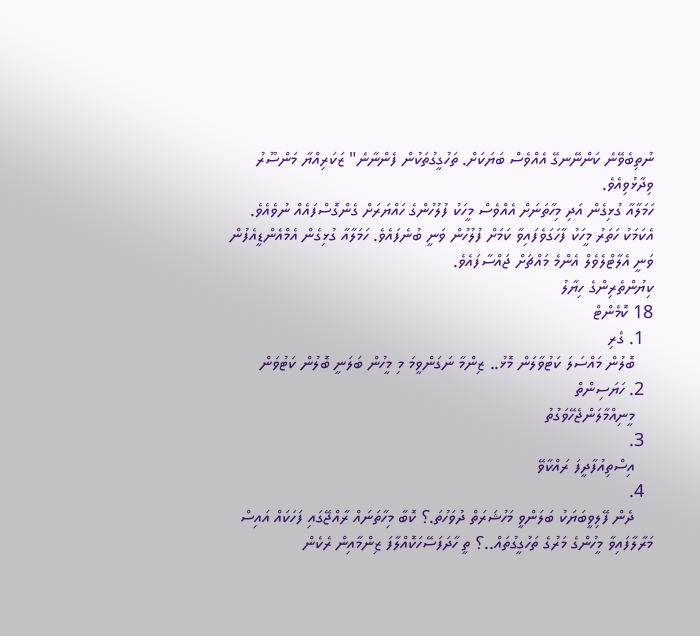ނުތިބެވޭނެ ކަންނޭނގޭ އެއްވެސް ބަޔަކަށް. ތަހުގީގުތަކުން ފެންނާނެ" ޒަކަރިއްޔާ މަންސޫރު ވިދާޅުވިއެވެ.
ހަމަލާއާ ގުޅިގެން އަދި މިހާތަނަށް އެއްވެސް މީހަކު ފުލުހުންގެ ހައްޔަރަށް ގެންގޮސްފައެއް ނުވެއެވެ. އެކަމަކު ހަތަރު މީހަކު ފާހަގަވެފައިވާ ކަމަށް ފުލުހުން ވަނީ ބުނެފައެވެ. ހަމަލާއާ ގުޅިގެން އެމްއެންޑީއެފުން ވަނީ އެލާޓްލެވެލް އެންމެ މައްޗަށް ޖައްސާފައެވެ.
ކިޔުންތެރިންގެ ހިޔާލު
18 ކޮމެންޓް
  1. ގެރި
    ބޮލުން މައްސަލަ ކަޓުވާލަން މޮޅު.. ޒިންމާ ނަގަންވީމަ މި މީހުން ބަލަނީ ބޮލުން ކަޓުވަން
  2. ހަޔަސިންތް
    މީނިއްމާލަންޖެހޭވަގުތު
  3.
    އިސްތިއުފާދީފަ ރައްކާވޭ
  4.
    ދެން ފޭލިވީބަޔަކު ބަލަންވީ މަހުޝަރަތް ދުވަހުތަ.؟ ކޮބާ މިހާތަނައް ރާއްޖޭގައި ފަހަކައް އައިސް މަރާލާފައިވާ މީހުންގެ މަރުގެ ތަހުގީގުތައް..؟ ތީ ހާދަފަސޭހަކޮއްލާފަ ޒިންމާއިން ރެކެން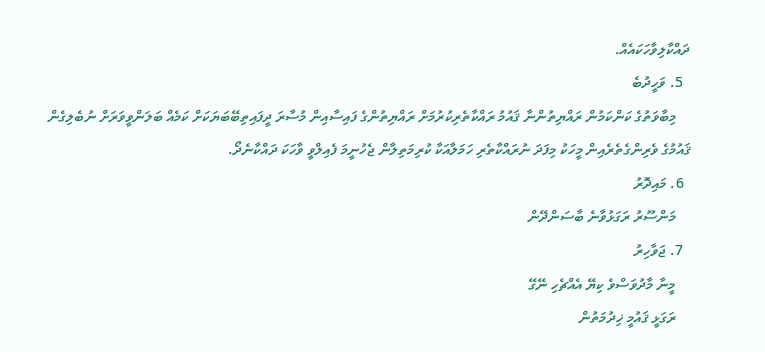ދައްކާލިވާހަކައެއް.
  5. ވަހީދުބެ
    މިބާވަތުގެ ކަންކަމުން ރައްޔިތުންނާ ޤައުމު ރައްކާތެރިކުރުމަށް ރައްޔިތުންގެ ފައިސާއިން މުސާރަ ދީފައިތިބޭބަޔަކަށް ކަމެއް ބަލަންވީވަރަށް ނުބެލިގެން ޤައުމުގެ ވެރިންގެތެރެއިން މީހަކު މިފަދަ ނުރައްކާތެރި ހަމަލާއަކާ ކުރިމަތިލާން ޖެހުނީމަ ފެއިލްވީ ވާހަކަ ދައްކާނެދޯ.
  6. މައިދޮރު
    މަންސޫރު ރަގަޅުވާނެ ބާސަންދޭން
  7. ޖަވާހިރު
    މީނާ މާދުވަސްވެ ކިޔޭ އެއްޗެހި ނޭގޭ
    ރަގަޅީ ޤައުމީ ޚިދުމަތުން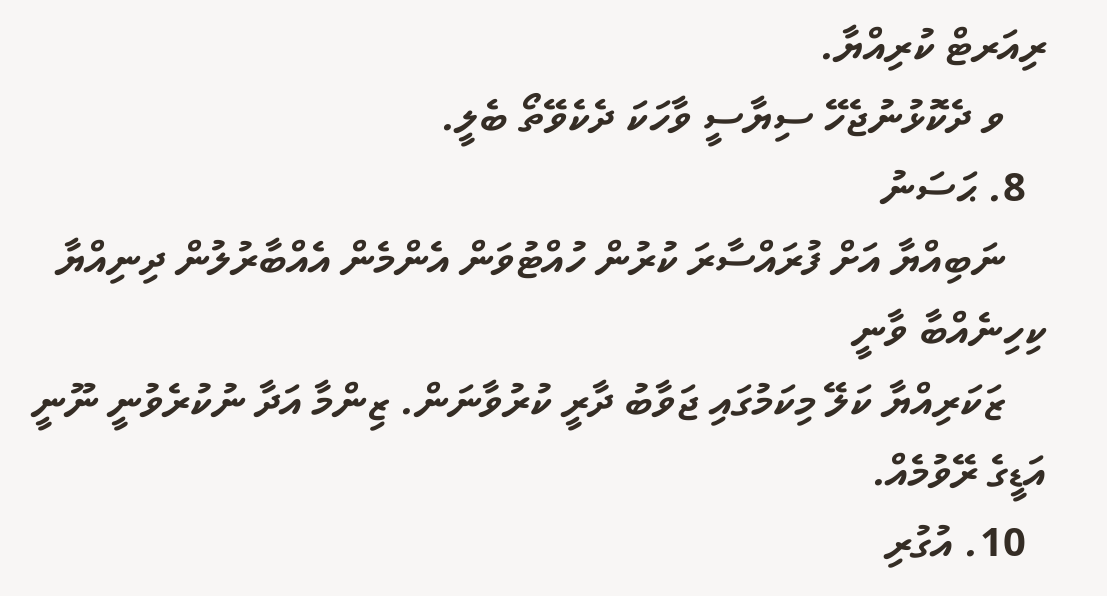ރިއަރޓް ކުރިއްޔާ.
    ވ ދެކޮޅުނުޖެހޭ ސިޔާސީ ވާހަކަ ދެކެވޭތޯ ބެލީ.
  8. ޙަސަނު
    ނަބިއްޔާ އަށް ފުރައްސާރަ ކުރުން ހުއްޓުވަން އެންމެން އެއްބާރުލުން ދިނިއްޔާ ކިހިނެއްބާ ވާނީ
    ޒަކަރިއްޔާ ކަލޭ މިކަމުގައި ޖަވާބު ދާރީ ކުރުވާނަން. ޒިންމާ އަދާ ނުކުރެވުނީ ނޫނީ އަޑީގެ ރޭވުމެއް.
  10. އުގުރި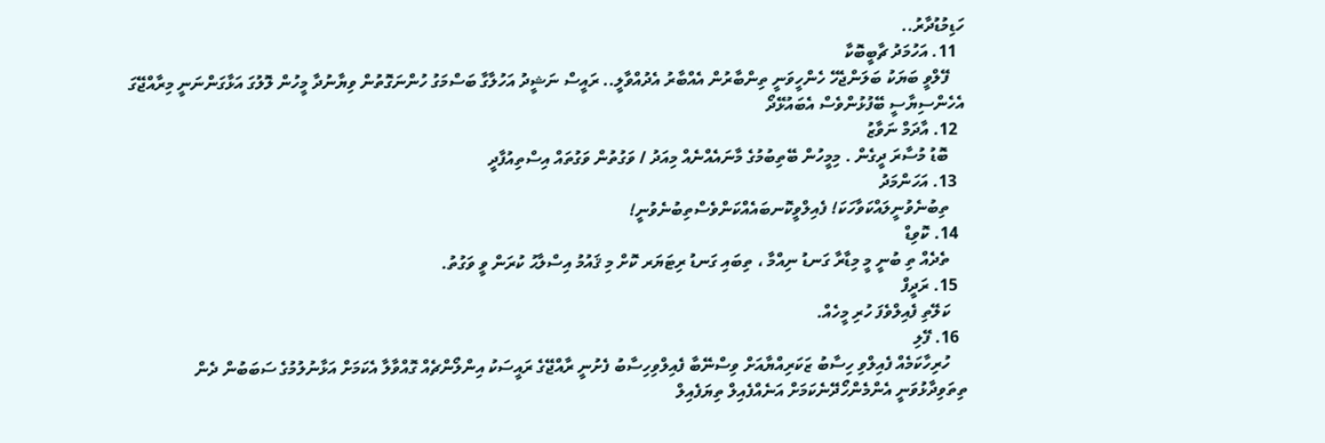ހަޑިމުޑުދާރު..
  11. އަހުމަދު ޗާބީބޮކާ
    ފޭލްވީ ބަޔަކު ބަލަންޖެހޭ ހެންހީވަނީ ތިންބާރުން އެއްބާރު އެދުއްވާލީ.. ރައީސް ނަޝީދު އަހުލާގާ ބަސްމަގު ހުންނަގޮތުން ވިޔާނުދާ މީހުން ލޮލުގަ އަޅާގަންނަނީ މިރާއްޖޭގަ އެހެންސިޔާސީ ބޭފުޅުންވެސް އެބައުޅޭދޯ
  12. އާދަމް ނަވާޒު
    ބޮޑު މުސާރަ ދީގެން . މިމީހުން ބޭތިބުމުގެ މާނައެއްނެއް މިއަދު / ވަގުތުން ވަގުތައް އިސްތިއުފާދީ
  13. އަހަންމަދު
    ތިބުނެވުނީލައްކަވާހަކަ! ފެއިލްވީކޮނބައެއްކަންވެސްތިބުނެވުނީ!
  14. ކޮވިޑް
    ތެދެއް ތި ބުނީ މީ މިޑާރާ ގަނޑު ނިއްމާ ، ތިބައި ގަނޑު ރިޓަޔަރ ކޮށް މި ޤައުމު އިސްލާޙު ކުރަން ވީ ވަގުތު.
  15. ރަދީފް
    ކަލޭތި ފެއިލްވެފަ ހުރި މީހެއް.
  16. ފޭލި
    ހުރިހާކަމެއް ފެއިލްވި ހިސާބު ޒަކަރިއްޔާއަށް ވިސްނޭބާ ފެއިލްވިހިސާބު ފެށުނީ ރާއްޖޭގެ ރައީސަކު އިންލޯންޗެއް ގޮއްވާލާ އެކަމަށް އަޅާނުލުމުގެ ސަބަބުން ދެން ތިތަވިދާޅުވަނީ އެންމެންހޯދޭނެކަމަށް އަނެއްފެއިލް ތިޔަފެއިލް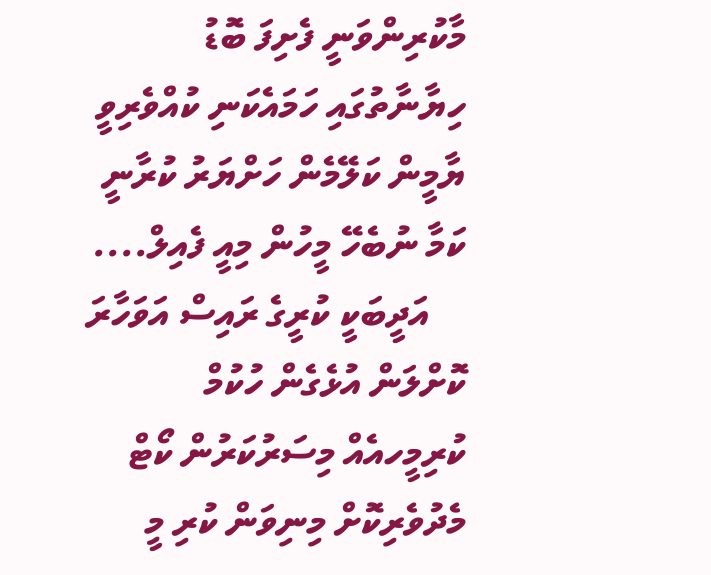މާކުރިންވަނީ ފެށިފަ ބޮޑު ހިޔާނާތުގައި ހަމައެކަނި ކުއްވެރިވީ ޔާމީން ކަލޭމެން ހަށްޔަރު ކުރާނީ ކަމާ ނުބެހޭ މީހުން މިއީ ފެއިލް....
    އަދީބަކީ ކުރީގެ ރައިސް އަވަހާރަ ކޮށްލަން އުޅެގެން ހުކުމް ކުރިމީހއެއް މިސަރުކަރުން ކޯޓް މެދުވެރިކޮށް މިނިވަން ކުރި މީ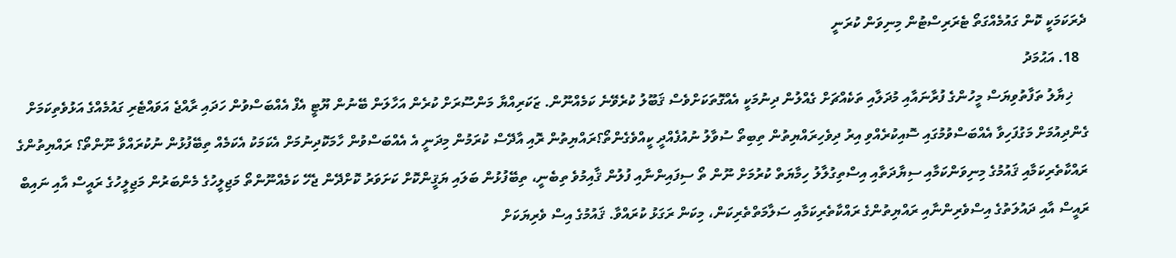ދެރަކަމަކީ ކޮން ގައުމެއްގަތޯ ޓެރަރިސްޓުން މިނިވަން ކުރަނީ
  18. އަޙުމަދު
    ޚިޔާލު ތަފާތުވިޔަސް މީހުންގެ ފުރާނައާއި މުދަލާއި ތަކެއްޗަށް ގެއްލުން ދިނުމަކީ އެއްގޮތަކަށްވެސް ޤަބޫލު ކުރެވޭނެ ކަމެއްނޫން. ޒަކަރިއްޔާ މަންސޫރަށް ކުރެން އަހާލަން ބޭނުން ޔޫޓީ އެފް އެއްބަސްވުން ހަދައި ރާއްޖެ އަވައްޓެރި ގައުމެއްގެ އަޅުވެތިކަމަށް ގެންދިއުމަށް މަގުފަހިވާ އެއްބަސްވުމުގައި ސޮއިކުރެއްވި އިރު ދިވެހިރައްޔިތުން ތިބިތޯ ސުވާލު ނުއުފެއްދީ ކީއްވެގެންތޯ؟ރައްޔިތުން ރޮއި އާދޭސް ކުރަމުން މިދަނީ އެ އެއްބަސްވުން ހާމަކޮދިނުމަށް އެކަމަކު އެކަމެއް ތިބޭފުޅުން ނުކުރައްވާ ނޫންތޯ؟ ރައްޔިތުންގެ ރައްކާތެރިކަމާއި ޤައުމުގެ މިނިވަންކަމާއި ސިޔާދަތާއި އިސްތިގުލާލު ހިމާޔަތް ކުރުމަށް ނޫން ތޯ ސިފައިންނާއި ފުލުން ޤާއިމުވެ ތިބެނީ، ތިބޭފުޅުން ބަލައި ޔަޤީންކޮށް ކަށަވަރު ކޮށްދޭން ޖެހޭ ކަމެއްނޫންތޯ މަޖިލީހުގެ މެންބަރުން މަޖިލީހުގެ ރައީސް އާއި ނައިބް ރައީސް އާއި ދައުލަތުގެ އިސްވެރިންނާއި ރައްޔިތުންގެ ރައްކާތެރިކަމާއި ސަލާމަތްތެރިކަން، މިކަން ރަގަޅު ކުރައްވާ. ޤައުމުގެ އިސް ވެރިޔަކަށް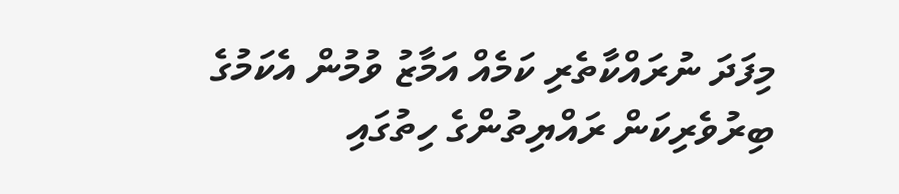މިފަދަ ނުރައްކާތެރި ކަމެއް އަމާޒު ވުމުން އެކަމުގެ ބިރުވެރިކަން ރައްޔިތުންގެ ހިތުގައި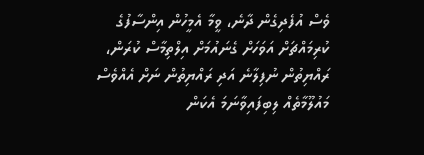ވެސް އުފެދިގެން ދާނެ، ވީމާ އެމީހުން އިންސާފުގެ ކުރިމައްޗަށް އަވަހަށް ގެނައުމަށް އިލްތިމާސް ކުރަން، ރައްޔިތުން ނުފިލާނެ އަދި ރައްޔިތުން ނަށް އެއްވެސް މައުލޫމާތެއް ލިބިފައިވާނަމަ އެކަން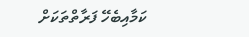ކަމާއިބެހޭ ފަރާތްތަކަށް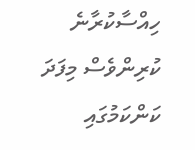ހިއްސާކުރާނެ ކުރިންވެސް މިފަދަ ކަންކަމުގައި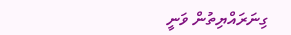ގިނަރައްޔިތުން ވަނީ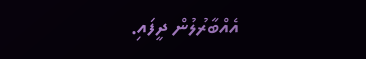އެއްބާރުލުން ދީފައި.